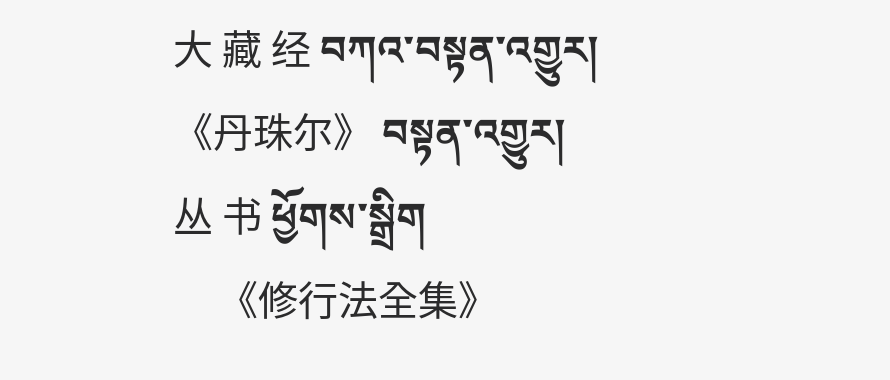大 藏 经 བཀའ་བསྟན་འགྱུར།
《丹珠尔》 བསྟན་འགྱུར།
丛 书 ཕྱོགས་སྒྲིག
     《修行法全集》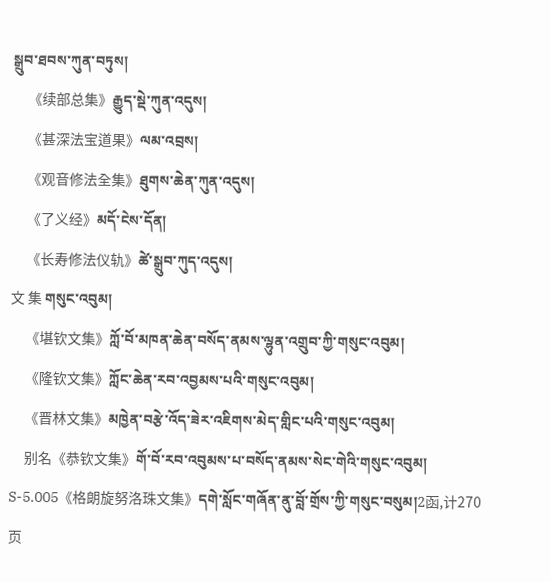སྒྲུབ་ཐབས་ཀུན་བཏུས།
     《续部总集》རྒྱུད་སྡེ་ཀུན་འདུས།
     《甚深法宝道果》ལམ་འབྲས།
     《观音修法全集》ཐུགས་ཆེན་ཀུན་འདུས།
     《了义经》མདོ་ངེས་དོན།
     《长寿修法仪轨》ཚེ་སྒྲུབ་ཀུད་འདུས།
文 集 གསུང་འབུམ།
     《堪钦文集》ཀློ་བོ་མཁན་ཆེན་བསོད་ནམས་ལྷུན་འགྲུབ་ཀྱི་གསུང་འབུམ།
     《隆钦文集》ཀློང་ཆེན་རབ་འབྱམས་པའི་གསུང་འབུམ།
     《晋林文集》མཁྱེན་བརྩེ་འོད་ཟེར་འཇིགས་མེད་གླིང་པའི་གསུང་འབུམ།
     别名《恭钦文集》གོ་བོ་རབ་འབུམས་པ་བསོད་ནམས་སེང་གེའི་གསུང་འབུམ།
S-5.005《格朗旋努洛珠文集》དགེ་སློང་གཞོན་ནུ་བློ་གྲོས་ཀྱི་གསུང་བསུམ།2函,计270页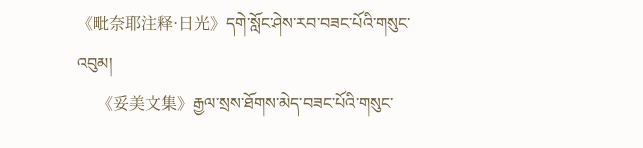《毗奈耶注释·日光》དགེ་སློང་ཤེས་རབ་བཟང་པོའི་གསུང་འབུམ།
     《妥美文集》རྒྱལ་སྲས་ཐོགས་མེད་བཟང་པོའི་གསུང་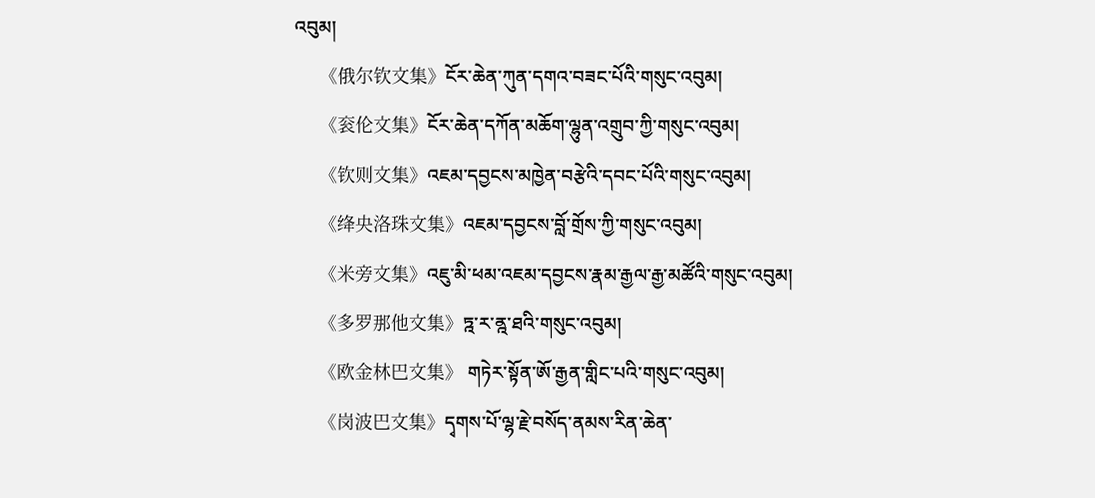འབུམ།
     《俄尔钦文集》ངོར་ཆེན་ཀུན་དགའ་བཟང་པོའི་གསུང་འབུམ།
     《衮伦文集》ངོར་ཆེན་དཀོན་མཆོག་ལྷུན་འགྲུབ་ཀྱི་གསུང་འབུམ།
     《钦则文集》འཇམ་དབྱངས་མཁྱེན་བརྩེའི་དབང་པོའི་གསུང་འབུམ།
     《绛央洛珠文集》འཇམ་དབྱངས་བློ་གྲོས་ཀྱི་གསུང་འབུམ།
     《米旁文集》འཇུ་མི་ཕམ་འཇམ་དབྱངས་རྣམ་རྒྱལ་རྒྱ་མཚོའི་གསུང་འབུམ།
     《多罗那他文集》ཏྰ་ར་ནྰ་ཐའི་གསུང་འབུམ།
     《欧金林巴文集》 གཏེར་སྟོན་ཨོ་རྒྱན་གླིང་པའི་གསུང་འབུམ།
     《岗波巴文集》དྭགས་པོ་ལྷ་རྗེ་བསོད་ནམས་རིན་ཆེན་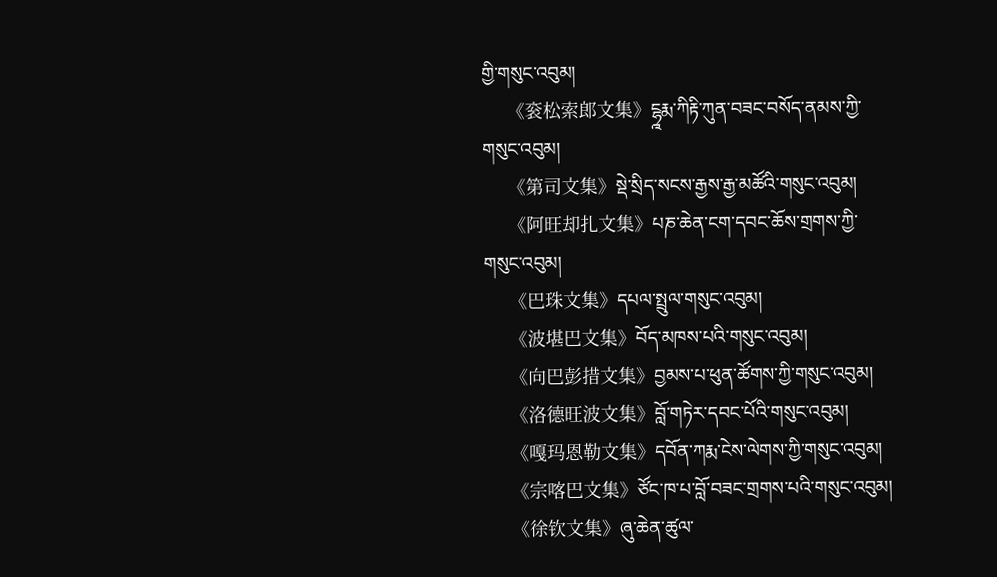གྱི་གསུང་འབུམ།
     《衮松索郎文集》ངྷྰརྨ་ཀིརྟི་ཀུན་བཟང་བསོད་ནམས་ཀྱི་གསུང་འབུམ།
     《第司文集》སྡེ་སྲིད་སངས་རྒྱས་རྒྱ་མཚོའི་གསུང་འབུམ།
     《阿旺却扎文集》པཎ་ཆེན་ངག་དབང་ཆོས་གྲགས་ཀྱི་གསུང་འབུམ།
     《巴珠文集》དཔལ་སྤྲུལ་གསུང་འབུམ།
     《波堪巴文集》བོད་མཁས་པའི་གསུང་འབུམ།
     《向巴彭措文集》བྱམས་པ་ཕུན་ཚོགས་ཀྱི་གསུང་འབུམ།
     《洛德旺波文集》བློ་གཏེར་དབང་པོའི་གསུང་འབུམ།
     《嘎玛恩勒文集》དབོན་ཀརྨ་ངེས་ལེགས་ཀྱི་གསུང་འབུམ།
     《宗喀巴文集》ཙོང་ཁ་པ་བློ་བཟང་གྲགས་པའི་གསུང་འབུམ།
     《徐钦文集》ཞུ་ཆེན་ཚུལ་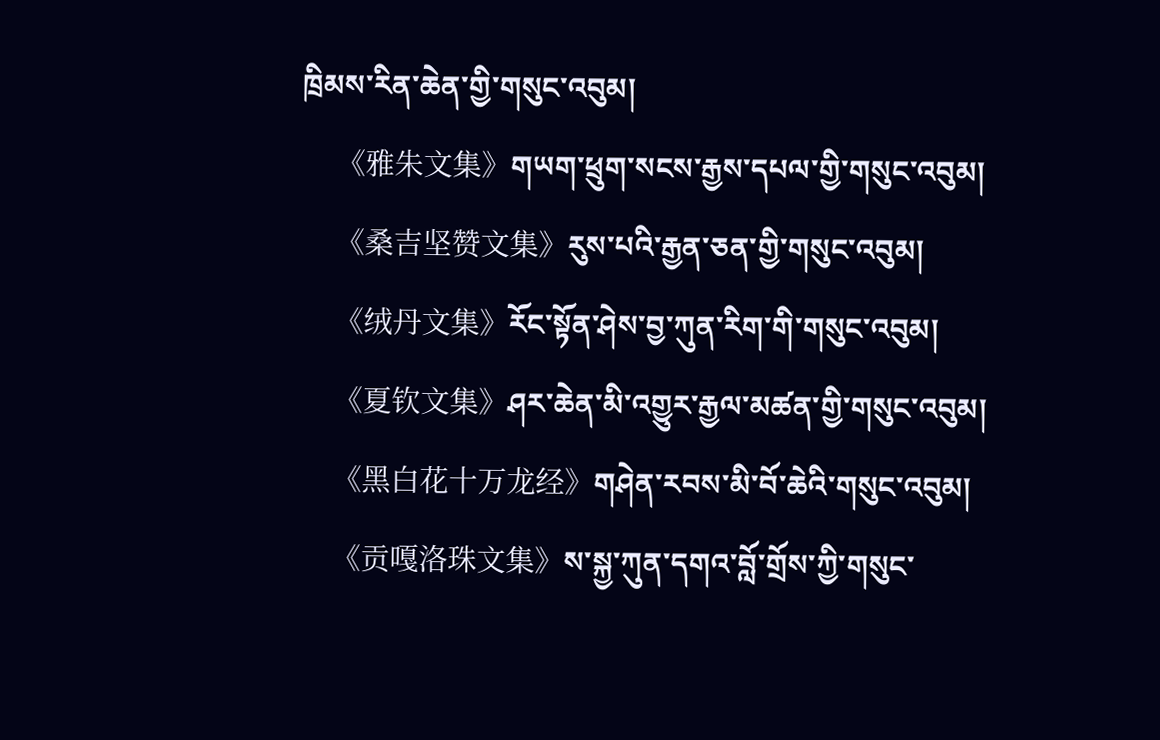ཁྲིམས་རིན་ཆེན་གྱི་གསུང་འབུམ།
     《雅朱文集》གཡག་ཕྲུག་སངས་རྒྱས་དཔལ་གྱི་གསུང་འབུམ།
     《桑吉坚赞文集》རུས་པའི་རྒྱན་ཅན་གྱི་གསུང་འབུམ།
     《绒丹文集》རོང་སྟོན་ཤེས་བྱ་ཀུན་རིག་གི་གསུང་འབུམ།
     《夏钦文集》ཤར་ཆེན་མི་འགྱུར་རྒྱལ་མཚན་གྱི་གསུང་འབུམ།
     《黑白花十万龙经》གཤེན་རབས་མི་བོ་ཆེའི་གསུང་འབུམ།
     《贡嘎洛珠文集》ས་སྐྱ་ཀུན་དགའ་བློ་གྲོས་ཀྱི་གསུང་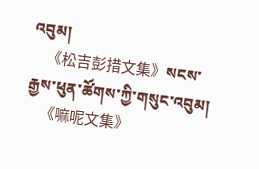འབུམ།
     《松吉彭措文集》སངས་རྒྱས་ཕུན་ཚོགས་ཀྱི་གསུང་འབུམ།
     《嘛呢文集》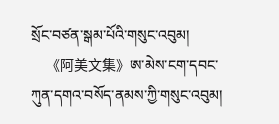སྲོང་བཙན་སྒམ་པོའི་གསུང་འབུམ།
     《阿美文集》ཨ་མེས་ངག་དབང་ཀུན་དགའ་བསོད་ནམས་ཀྱི་གསུང་འབུམ།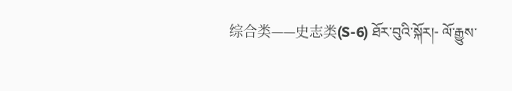综合类——史志类(S-6) ཐོར་བུའི་སྐོར།- ལོ་རྒྱུས་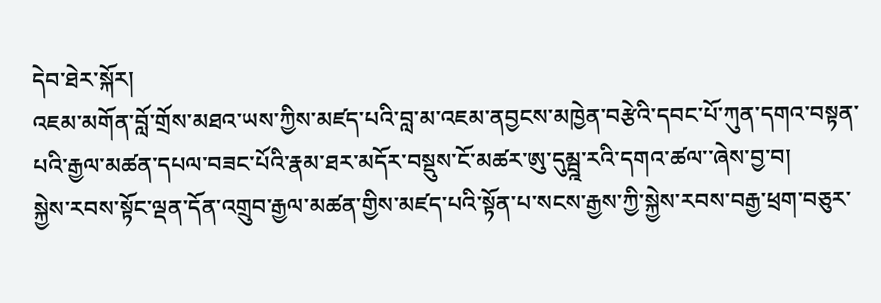དེབ་ཐེར་སྐོར།
འཇམ་མགོན་བློ་གྲོས་མཐའ་ཡས་ཀྱིས་མཛད་པའི་བླ་མ་འཇམ་ནབྱངས་མཁྱེན་བརྩེའི་དབང་པོ་ཀུན་དགའ་བསྟན་པའི་རྒྱལ་མཚན་དཔལ་བཟང་པོའི་རྣམ་ཐར་མདོར་བསྡུས་ངོ་མཚར་ཨུ་དུམྦྰ་རའི་དགའ་ཚལ་་ཞེས་བྱ་བ།
སྐྱེས་རབས་སྟོང་ལྡན་དོན་འགྲུབ་རྒྱལ་མཚན་གྱིས་མཛད་པའི་སྟོན་པ་སངས་རྒྱས་ཀྱི་སྐྱེས་རབས་བརྒྱ་ཕྲག་བཅུར་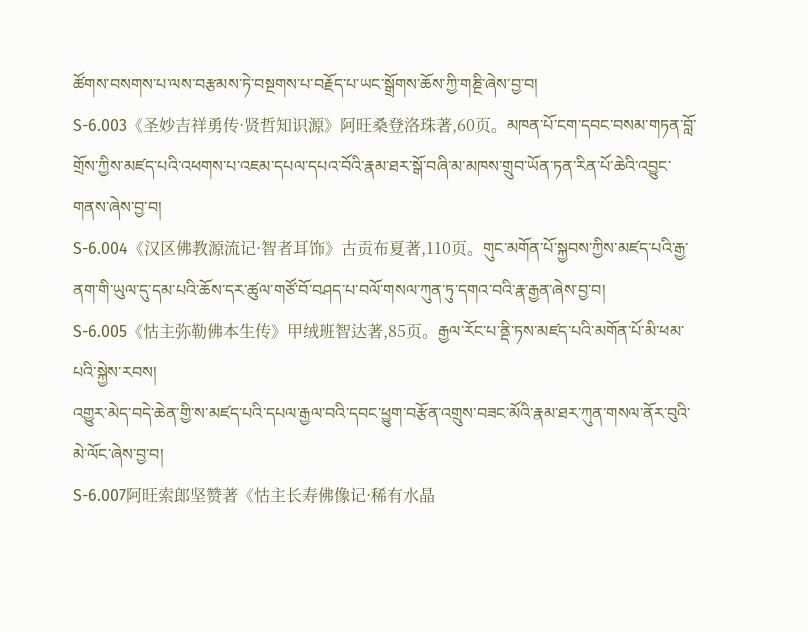ཚོགས་བསགས་པ་ལས་བརྩམས་ཏེ་བསྔགས་པ་བརྗོད་པ་ཡང་སྒྲོགས་ཆོས་ཀྱི་གཎྔི་ཞེས་བྱ་བ།
S-6.003《圣妙吉祥勇传·贤哲知识源》阿旺桑登洛珠著,60页。མཁན་པོ་ངག་དབང་བསམ་གཏན་བློ་གྲོས་ཀྱིས་མཛད་པའི་འཕགས་པ་འཇམ་དཔལ་དཔའ་བོའི་རྣམ་ཐར་སྒོ་བཞི་མ་མཁས་གྲུབ་ཡོན་ཏན་རིན་པོ་ཆེའི་འབྱུང་གནས་ཞེས་བྱ་བ།
S-6.004《汉区佛教源流记·智者耳饰》古贡布夏著,110页。གུང་མགོན་པོ་སྐྱབས་ཀྱིས་མཛད་པའི་རྒྱ་ནག་གི་ཡུལ་དུ་དམ་པའི་ཆོས་དར་ཚུལ་གཙོ་བོ་བཤད་པ་བལོ་གསལ་ཀུན་ཏུ་དགའ་བའི་རྣ་རྒྱན་ཞེས་བྱ་བ།
S-6.005《怙主弥勒佛本生传》甲绒班智达著,85页。རྒྱལ་རོང་པ་ནྡི་ཏས་མཛད་པའི་མགོན་པོ་མི་ཕམ་པའི་སྐྱེས་རབས།
འགྱུར་མེད་བདེ་ཆེན་གྱི་ས་མཛད་པའི་དཔལ་རྒྱལ་བའི་དབང་ཕྱུག་བརྩོན་འགྲུས་བཟང་མོའི་རྣམ་ཐར་ཀུན་གསལ་ནོར་བུའི་མེ་ལོང་ཞེས་བྱ་བ།
S-6.007阿旺索郎坚赞著《怙主长寿佛像记·稀有水晶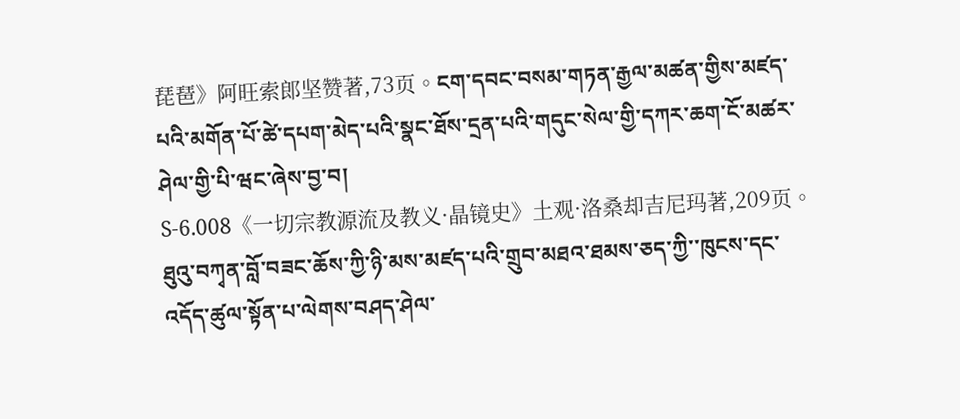琵琶》阿旺索郎坚赞著,73页。ངག་དབང་བསམ་གཏན་རྒྱལ་མཚན་གྱིས་མཛད་པའི་མགོན་པོ་ཚེ་དཔག་མེད་པའི་སྣང་ཐོས་དྲན་པའི་གདུང་སེལ་གྱི་དཀར་ཆག་ངོ་མཚར་ཤེལ་གྱི་པི་ཝང་ཞེས་བྱ་བ།
S-6.008《一切宗教源流及教义·晶镜史》土观·洛桑却吉尼玛著,209页。ཐུའུ་བཀྭན་བློ་བཟང་ཆོས་ཀྱི་ཉི་མས་མཛད་པའི་གྲུབ་མཐའ་ཐམས་ཅད་ཀྱི་་ཁུངས་དང་འདོད་ཚུལ་སྟོན་པ་ལེགས་བཤད་ཤེལ་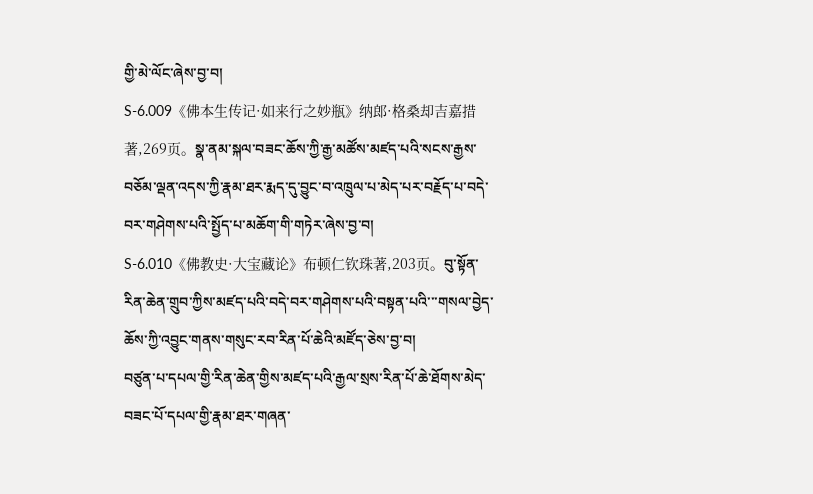གྱི་མེ་ལོང་ཞེས་བྱ་བ།
S-6.009《佛本生传记·如来行之妙瓶》纳郎·格桑却吉嘉措著,269页。སྣ་ནམ་སྐལ་བཟང་ཆོས་ཀྱི་རྒྱ་མཚོས་མཛད་པའི་སངས་རྒྱས་བཅོམ་ལྡན་འདས་ཀྱི་རྣམ་ཐར་རྨད་དུ་བྱུང་བ་འཁྲུལ་པ་མེད་པར་བརྗོད་པ་བདེ་བར་གཤེགས་པའི་སྤྱོད་པ་མཆོག་གི་གཏེར་ཞེས་བྱ་བ།
S-6.010《佛教史·大宝藏论》布顿仁钦珠著,203页。བུ་སྟོན་རིན་ཆེན་གྲུབ་ཀྱིས་མཛད་པའི་བདེ་བར་གཤེགས་པའི་བསྟན་པའི་་་གསལ་བྱེད་ཆོས་ཀྱི་འབྱུང་གནས་གསུང་རབ་རིན་པོ་ཆེའི་མཛོད་ཅེས་བྱ་བ།
བཙུན་པ་དཔལ་གྱི་རིན་ཆེན་གྱིས་མཛད་པའི་རྒྱལ་སྲས་རིན་པོ་ཆེ་ཐོགས་མེད་བཟང་པོ་དཔལ་གྱི་རྣམ་ཐར་གཞན་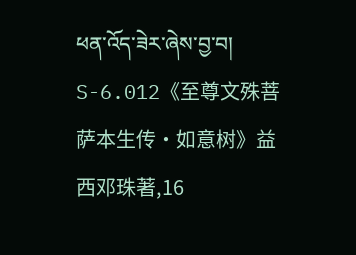ཕན་འོད་ཟེར་ཞེས་བྱ་བ།
S-6.012《至尊文殊菩萨本生传·如意树》益西邓珠著,16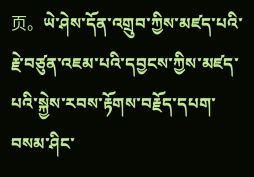页。ཡེ་ཤེས་དོན་འགྲུབ་ཀྱིས་མཛད་པའི་རྗེ་བཙུན་འཇམ་པའི་དབྱངས་ཀྱིས་མཛད་པའི་སྐྱེས་རབས་རྟོགས་བརྗོད་དཔག་བསམ་ཤིང་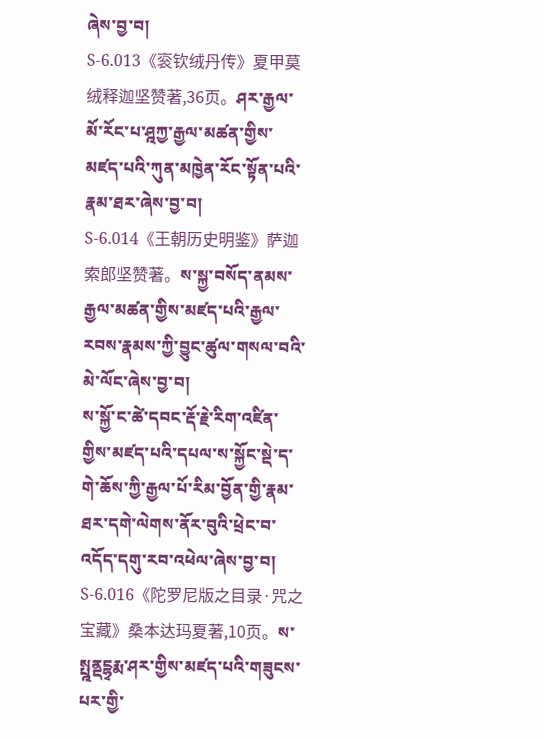ཞེས་བྱ་བ།
S-6.013《衮钦绒丹传》夏甲莫绒释迦坚赞著,36页。ཤར་རྒྱལ་མོ་རོང་པ་ཤྰཀྱ་རྒྱལ་མཚན་གྱིས་མཛད་པའི་ཀུན་མཁྱེན་རོང་སྟོན་པའི་རྣམ་ཐར་ཞེས་བྱ་བ།
S-6.014《王朝历史明鉴》萨迦索郎坚赞著。ས་སྐྱ་བསོད་ནམས་རྒྱལ་མཚན་གྱིས་མཛད་པའི་རྒྱལ་རབས་རྣམས་ཀྱི་བྱུང་ཚུལ་གསལ་བའི་མེ་ལོང་ཞེས་བྱ་བ།
ས་སྐྱོ་ང་ཚེ་དབང་རྡོ་རྗེ་རིག་འཛིན་གྱིས་མཛད་པའི་དཔལ་ས་སྐྱོང་སྡེ་ད་གེ་ཆོས་ཀྱི་རྒྱལ་པོ་རིམ་བྱོན་གྱི་རྣམ་ཐར་དགེ་ལེགས་ནོར་བུའི་ཕྲེང་བ་འདོད་དགུ་རབ་འཕེལ་ཞེས་བྱ་བ།
S-6.016《陀罗尼版之目录·咒之宝藏》桑本达玛夏著,10页。ས་སྤྰནྡངྷྭརྨ་ཤར་གྱིས་མཛད་པའི་གཟུངས་པར་གྱི་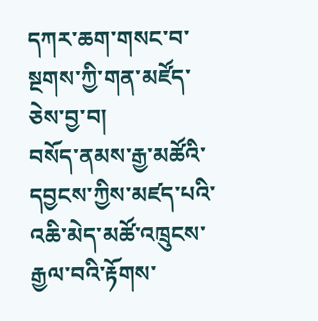དཀར་ཆག་གསང་བ་སྔགས་ཀྱི་གན་མཛོད་ཅེས་བྱ་བ།
བསོད་ནམས་རྒྱ་མཚོའི་དབྱངས་ཀྱིས་མཛད་པའི་འཆི་མེད་མཚོ་འཁྲུངས་རྒྱལ་བའི་རྟོགས་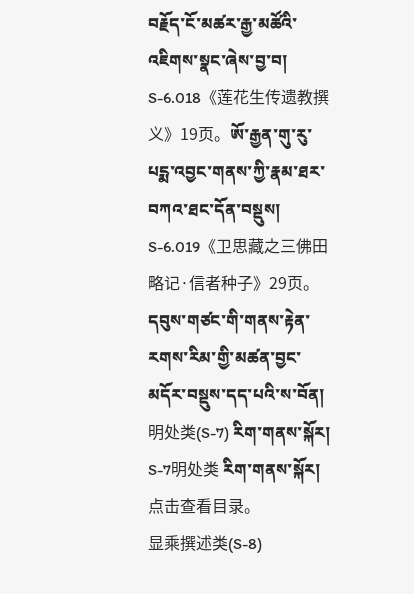བརྗོད་ངོ་མཚར་རྒྱ་མཚོའི་འཇིགས་སྣང་ཞེས་བྱ་བ།
S-6.018《莲花生传遗教撰义》19页。ཨོ་རྒྱན་གུ་རུ་པངྨ་འབྱང་གནས་ཀྱི་རྣམ་ཐར་བཀའ་ཐང་དོན་བསྡུས།
S-6.019《卫思藏之三佛田略记·信者种子》29页。དབུས་གཙང་གི་གནས་རྟེན་རགས་རིམ་གྱི་མཚན་བྱང་མདོར་བསྡུས་དད་པའི་ས་བོན།
明处类(S-7) རིག་གནས་སྐོར།
S-7明处类 རིག་གནས་སྐོར།点击查看目录。
显乘撰述类(S-8)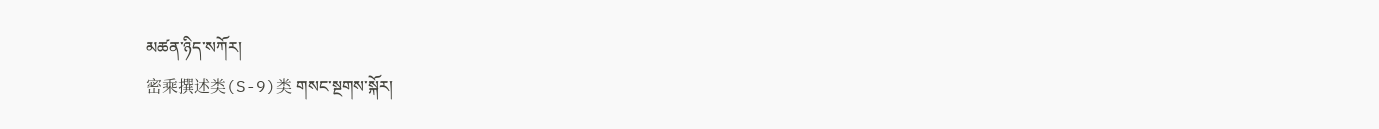མཚན་ཉིད་སཀོར།
密乘撰述类(S-9)类 གསང་སྔགས་སྐོར།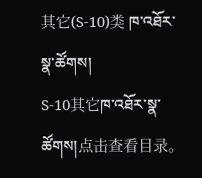其它(S-10)类 ཁ་འཐོར་སྣ་ཚོགས།
S-10其它ཁ་འཐོར་སྣ་ཚོགས།点击查看目录。